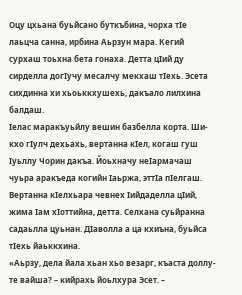Оцу цхьана буьйсано буткъбина, чорха тӏе лаьцча санна, ирбина Аьрзун мара. Кегий сурхаш тоьхна бета гонаха. Детта цӏий ду сирделла догӏучу месалчу мекхаш тӏехь. Эсета сихдинна хи хьоьккхушехь, дакъало лилхина балдаш.
Ӏелас маракъуьйлу вешин базбелла корта. Ши-кхо гӏулч дехьахь, вертанна кӏел, когаш гуш ӏуьллу Чорин дакъа. Йоьхначу неӏармачаш чуьра аракъеда когийн ӏаьржа, эттӏа пӏелгаш. Вертанна кӏелхьара чевнех ӏийдаделла цӏий, жима ӏам хӏоттийна, детта. Селхана суьйранна садаьлла цуьнан. Дӏаволла а ца кхиъна, буьйса тӏехь йаьккхина.
«Аьрзу, дела йала хьан хьо везарг, къаста доллу-те вайша? – кийрахь йоьлхура Эсет. –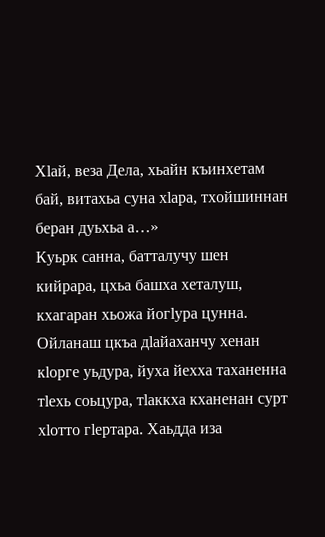Хӏай, веза Дела, хьайн къинхетам бай, витахьа суна хӏара, тхойшиннан беран дуьхьа а…»
Куьрк санна, батталучу шен кийрара, цхьа башха хеталуш, кхагаран хьожа йогӏура цунна. Ойланаш цкъа дӏайаханчу хенан кӏорге уьдура, йуха йехха таханенна тӏехь соьцура, тӏаккха кханенан сурт хӏотто гӏертара. Хаьдда иза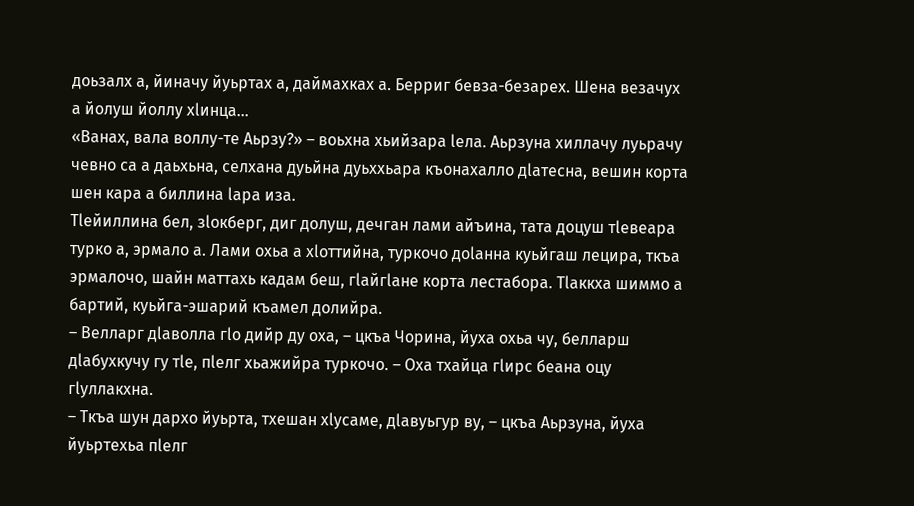доьзалх а, йиначу йуьртах а, даймахках а. Берриг бевза-безарех. Шена везачух а йолуш йоллу хӏинца…
«Ванах, вала воллу-те Аьрзу?» – воьхна хьийзара ӏела. Аьрзуна хиллачу луьрачу чевно са а даьхьна, селхана дуьйна дуьххьара къонахалло дӏатесна, вешин корта шен кара а биллина ӏара иза.
Тӏейиллина бел, зӏокберг, диг долуш, дечган лами айъина, тата доцуш тӏевеара турко а, эрмало а. Лами охьа а хӏоттийна, туркочо доӏанна куьйгаш лецира, ткъа эрмалочо, шайн маттахь кадам беш, гӏайгӏане корта лестабора. Тӏаккха шиммо а бартий, куьйга-эшарий къамел долийра.
– Велларг дӏаволла гӏо дийр ду оха, – цкъа Чорина, йуха охьа чу, белларш дӏабухкучу гу тӏе, пӏелг хьажийра туркочо. – Оха тхайца гӏирс беана оцу гӏуллакхна.
– Ткъа шун дархо йуьрта, тхешан хӏусаме, дӏавуьгур ву, – цкъа Аьрзуна, йуха йуьртехьа пӏелг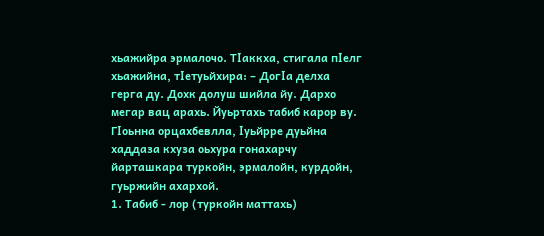хьажийра эрмалочо. Тӏаккха, стигала пӏелг хьажийна, тӏетуьйхира: – Догӏа делха герга ду. Дохк долуш шийла йу. Дархо мегар вац арахь. Йуьртахь табиб карор ву.
Гӏоьнна орцахбевлла, ӏуьйрре дуьйна хаддаза кхуза оьхура гонахарчу йарташкара туркойн, эрмалойн, курдойн, гуьржийн ахархой.
1. Табиб - лор (туркойн маттахь)